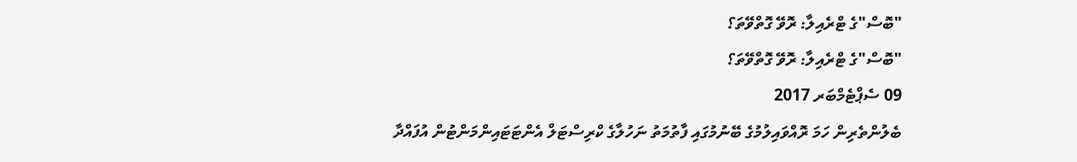"ބޮސް"ގެ ޓްރެއިލާ: ރޮވޭ ގޮތްވޭތަ؟
"ބޮސް"ގެ ޓްރެއިލާ: ރޮވޭ ގޮތްވޭތަ؟
09 ސެޕްޓެމްބަރ 2017
ބެލުންތެރިން ހަމަ ރޮއްވައިލުމުގެ ބޭނުމުގައި ފާތުމަތު ނަހުލާގެ ކްރިސްޓަލް އެންޓަޓައިންމަންޓުން އުފައްދާ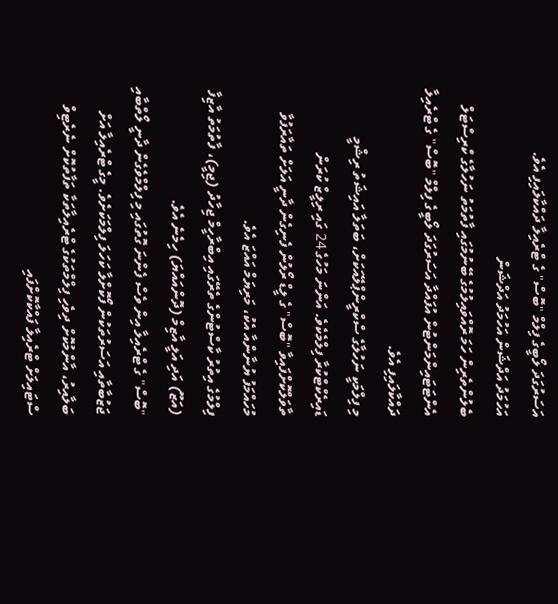އަސަރުގަދަ ލޯބީގެ ފިލްމް "ބޮސް" ގެ ޓްރެއިލާ ދައްކާލައިފި އެވެ.
އަހުމަދު އަދްޝަން އަހުމަދު އަދްޝަން
ބެލުންތެރިން ހަމަ ރޮއްވައިލުމުގެ ބޭނުމުގައި ފާތުމަތު ނަހުލާގެ ކްރިސްޓަލް އެންޓަޓައިންމަންޓުން އުފައްދާ އަސަރުގަދަ ލޯބީގެ ފިލްމް "ބޮސް" ގެ ޓްރެއިލާ ދައްކާލައިފި އެވެ.
މި ފިލްމަކީ ނަހުލާގެ ސްކްރީންޕްލޭއަކަށް، ބަތަލާ އައިޝަތު ރިޝްމީ ޑައިރެކްޓްކުރާ ފިލްމެކެވެ. އަންނަ މަހުގެ 24 ގައި ރިލީޒް ކުރަން ތާވަލްކޮށްފައިވާ "ބޮސް" ގެ ލީޑް ރޯލުން ފެނިގެން ދާނީ އަލަށް ތައާރަފުވާ މުހައްމަފު ޔުނާންއާ އެކު، މަރިޔަމް އައްޒަ އެވެ.
ފިލްމުގެ އިތުރު ކާސްޓުންގެ ތެރޭގައި އިބްރާހީމް ޖިހާދު (ޖިމީ)، ފާތުމަތު އާޒިފާ (އަޒޫ) އަދި އަލީ އާޒިމް (ދޮންއައްޔަ) ހިމެނެ އެވެ.
"ބޮސް" ގެ ޓްރެއިލާ އިން ވެސް ފެންނަ ގޮތުގައި މި ފިލްމްވެގެން ދާނީ ލޯތްބާއި ޖަޒުބާތާއި އަސަރުތަކުން ފޯކޮށްލާ ކަހަލަ ފިލްމަކަށެވެ. މީގެ ޓްރެއިލާ އަށް ބަލާއިރު، އާންމުކޮށް ދިވެހި ފިލްމްތަކުގެ ޓްރެއިލާތަކާ ތަފާތުކޮށް ނެރެޓިވް ސްޓައިލަށް ޓްރެއިލާ ފައްކާކޮށްފައި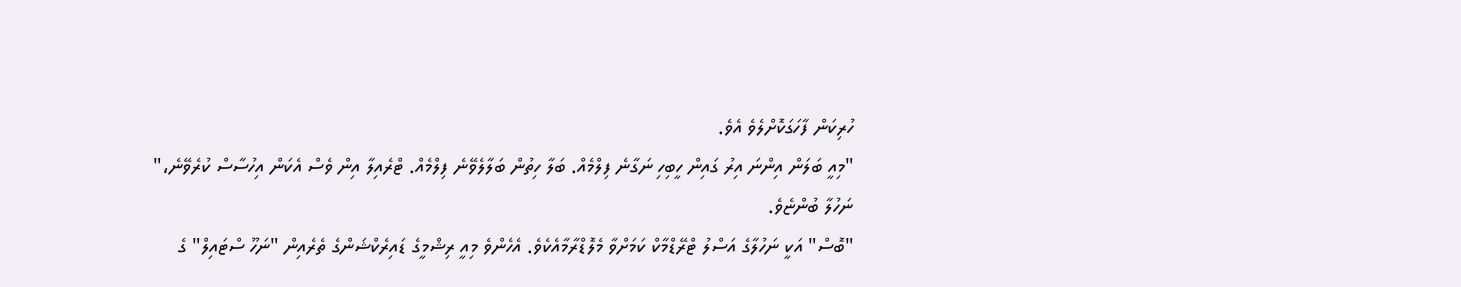ހުރިކަން ފާހަގަކޮށްލެވެ އެވެ.
"މިއީ ބަލަން އިންނަ އިރު ގައިން ހީބިހި ނަގާނެ ފިލްމެއް. ބަލާ ހިތުން ބަލާލެވޭނެ ފިލްމެއް. ޓްރެއިލާ އިން ވެސް އެކަން އިހުސާސް ކުރެވޭނެ،" ނަހުލާ ބުންޏެވެ.
"ބޮސް" އަކީ ނަހުލާގެ އަސްލު ޓްރޭޑްމާކް ކަމަށްވާ މެލޮޑްރާމާއެކެވެ. އެހެންވެ މިއީ ރިޝްމީގެ ޑައިރެކްޝަންގެ ތެރެއިން "ނަހޫ ސްޓައިލް" ގެ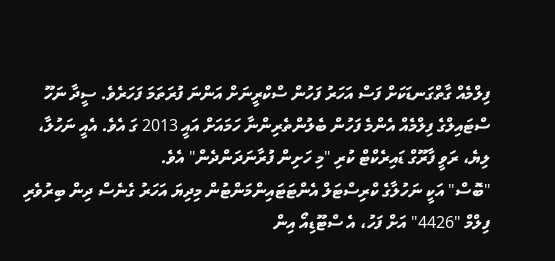ފިލްމެއް ގާތްގަނޑަކަށް ފަސް އަހަރު ފަހުން ސްކްރީނަށް އަންނަ ފުރަތަމަ ފަހަރެވެ. ސީދާ ނަހޫ ސްޓައިލްގެ ފިލްމެއް އެންމެ ފަހުން ބެލުންތެރިންނާ ހަމައަށް އައީ 2013 ގަ އެވެ. އެއީ ނަހުލާ، ލިޔެ، ރަވީ ފާރޫގް ޑައިރެކްޓް ކުރި "މި ހަށިން ފުރާނަދަންދެން" އެވެ.
"ބޮސް" އަކީ ނަހުލާގެ ކްރިސްޓަލް އެންޓަޓައިންމަންޓުން މިދިޔަ އަހަރު ގެނެސް ދިން ބިރުވެރި ފިލްމް "4426" އަށް ފަހު، އެ ސްޓޫޑިއޯ އިން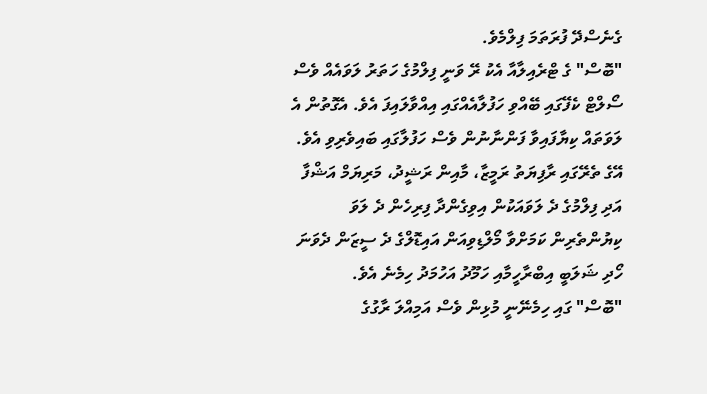ގެނެސްދޭ ފުރަތަމަ ފިލްމެވެ.
"ބޮސް" ގެ ޓްރެއިލާއާ އެކު ރޭ ވަނީ ފިލްމުގެ ހަތަރު ލަވައެއް ވެސް ސޯލްޓް ކެފޭގައި ބޭއްވި ހަފުލާއެއްގައި އިއްވާލައިފަ އެވެ. އެގޮތުން އެ ލަވަތައް ކިޔާފައިވާ ފަންނާނުން ވެސް ހަފުލާގައި ބައިވެރިވި އެވެ. އޭގެ ތެރޭގައި ރާފިޔަތު ރަމީޒާ، މާއިން ރަޝީދު، މަރިޔަމް އަޝްފާ އަދި ފިލްމުގެ ދެ ލަވައަކުން އިވިގެންދާ ފިރިހެން ދެ ލަވަ ކިޔުންތެރިން ކަމަށްވާ މޯލްޑިވިއަން އައިޑޮލްގެ ދެ ސީޒަން ދެވަނަ ހޯދި ޝަލަބީ އިބްރާހީމާއި ހަމޫދު އަހުމަދު ހިމެނެ އެވެ.
"ބޮސް" ގައި ހިމެނޭނީ މުޅިން ވެސް އަމިއްލަ ރާގުގެ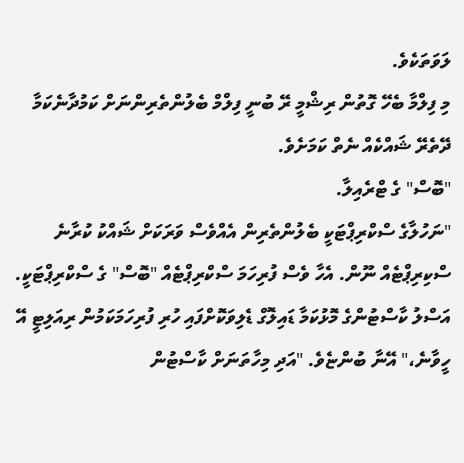ލަވަތަކެވެ.
މި ފިލްމާ ބެހޭ ގޮތުން ރިޝްމީ ރޭ ބުނީ ފިލްމް ބެލުންތެރިންނަށް ކަމުދާނެކަމާ ދޭތެރޭ ޝައްކެއް ނެތް ކަމަށެވެ.
"ބޮސް" ގެ ޓްރެއިލާ.
"ނަހުލާގެ ސްކްރިޕްޓަކީ ބެލުންތެރިން އެއްވެސް ވަރަކަށް ޝައްކު ކުރާނެ ސްކިރިޕްޓެއް ނޫން. އެހާ ވެސް ފުރިހަމަ ސްކްރިޕްޓެއް "ބޮސް" ގެ ސްކްރިޕްޓަކީ. އަސްލު ކާސްޓުންގެ މޮޅުކަމާ ޑައިލޮގް ޑެލިވަކޮށްފައި ހުރި ފުރިހަމަކަމުން ރިއަލިޓީ އޭ ހީވާނެ،" އޭނާ ބުންޏެވެ. "އަދި މިހާތަނަށް ކާސްޓުން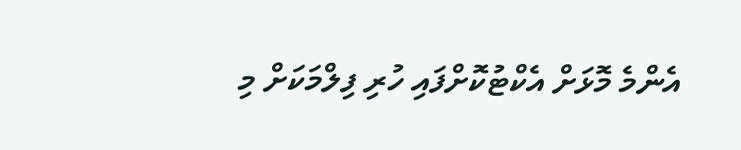އެންމެ މޮޅަށް އެކްޓުކޮށްފައި ހުރި ފިލްމަކަށް މި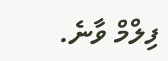ފިލްމް ވާނެ.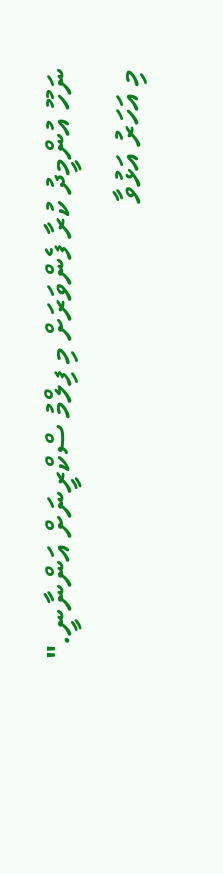ނަހޫ އުންމީދު ކުރާ ފެންވަރަށް މި ފިލްމު ސްކްރީނަށް އަންނާނީ."
މި އަހަރު އަޅުވާ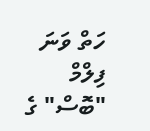ހަތް ވަނަ ފިލްމް "ބޮސް" ގެ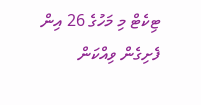ޓިކެޓް މި މަހުގެ 26 އިން ފެށިގެން ވިއްކަން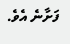ފަށާނެ އެވެ.